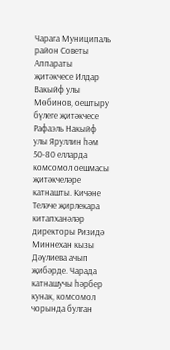Чарага Муниципаль район Советы Аппараты җитәкчесе Илдар Вакыйф улы Мөбинов, оештыру бүлеге җитәкчесе Рафаэль Накыйф улы Яруллин һәм 50-80 елларда комсомол оешмасы җитәкчеләре катнашты. Кичәне Теләче җирлекара китапханәләр директоры Ризидә Миннехан кызы Дәүлиева ачып җибәрде. Чарада катнашучы һәрбер кунак, комсомол чорында булган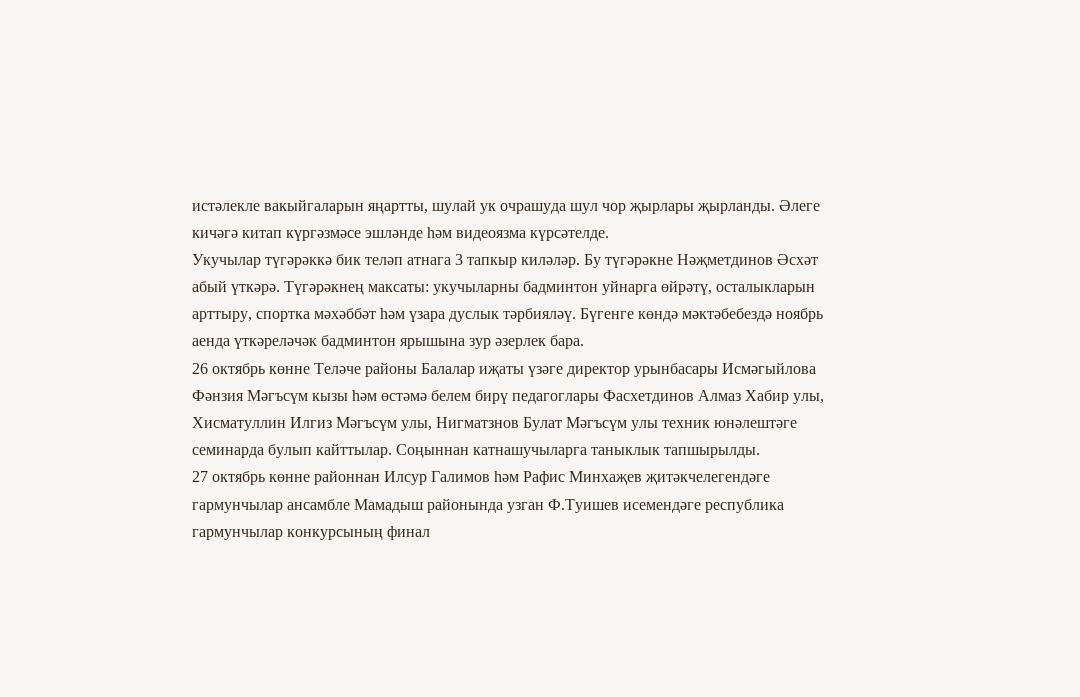истәлекле вакыйгаларын яңартты, шулай ук очрашуда шул чор җырлары җырланды. Әлеге кичәгә китап күргәзмәсе эшләнде һәм видеоязма күрсәтелде.
Укучылар түгәрәккә бик теләп атнага 3 тапкыр киләләр. Бу түгәрәкне Нәҗметдинов Әсхәт абый үткәрә. Түгәрәкнең максаты: укучыларны бадминтон уйнарга өйрәтү, осталыкларын арттыру, спортка мәхәббәт һәм үзара дуслык тәрбияләү. Бүгенге көндә мәктәбебездә ноябрь аенда үткәреләчәк бадминтон ярышына зур әзерлек бара.
26 октябрь көнне Теләче районы Балалар иҗаты үзәге директор урынбасары Исмәгыйлова Фәнзия Мәгъсүм кызы һәм өстәмә белем бирү педагоглары Фасхетдинов Алмаз Хабир улы, Хисматуллин Илгиз Мәгъсүм улы, Нигматзнов Булат Мәгъсүм улы техник юнәлештәге семинарда булып кайттылар. Соңыннан катнашучыларга таныклык тапшырылды.
27 октябрь көнне районнан Илсур Галимов һәм Рафис Минхаҗев җитәкчелегендәге гармунчылар ансамбле Мамадыш районында узган Ф.Туишев исемендәге республика гармунчылар конкурсының финал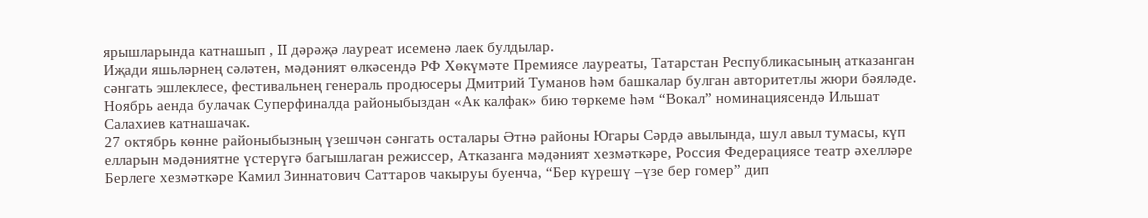ярышларында катнашып , II дәрәҗә лауреат исеменә лаек булдылар.
Иҗади яшьләрнең сәләтен, мәдәният өлкәсендә РФ Хөкүмәте Премиясе лауреаты, Татарстан Республикасының атказанган сәнгать эшлеклесе, фестивальнең генераль продюсеры Дмитрий Туманов һәм башкалар булган авторитетлы жюри бәяләде. Ноябрь аенда булачак Суперфиналда районыбыздан «Ак калфак» бию төркеме һәм “Вокал” номинациясендә Ильшат Салахиев катнашачак.
27 октябрь көнне районыбызның үзешчән сәнгать осталары Әтнә районы Югары Сәрдә авылында, шул авыл тумасы, күп елларын мәдәниятне үстерүгә багышлаган режиссер, Атказанга мәдәният хезмәткәре, Россия Федерациясе театр әхелләре Берлеге хезмәткәре Камил Зиннатович Саттаров чакыруы буенча, “Бер күрешү –үзе бер гомер” дип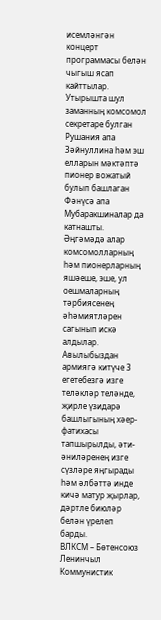исемләнгән концерт программасы белән чыгыш ясап кайттылар.
Утырышта шул заманның комсомол секретаре булган Рушания апа Зәйнуллина һәм эш елларын мәктәптә пионер вожатый булып башлаган Фәнүсә апа Мубаракшиналар да катнашты. Әңгәмәдә алар комсомолларның һәм пионерларның яшәеше, эше, ул оешмаларның тәрбиясенең әһәмиятләрен сагынып искә алдылар.
Авылыбыздан армиягә китүче 3 егетебезгә изге теләкләр теләнде, җирле үзидарә башлыгының хәер-фатихасы тапшырылды, әти-әниләренең изге сүзләре яңгырады һәм әлбәттә инде кичә матур җырлар, дәртле биюләр белән үрелеп барды.
ВЛКСМ – Бөтенсоюз Ленинчыл Коммунистик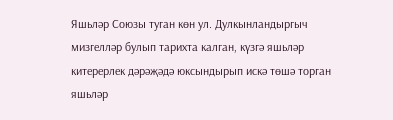Яшьләр Союзы туган көн ул. Дулкынландыргыч мизгелләр булып тарихта калган, күзгә яшьләр китерерлек дәрәҗәдә юксындырып искә төшә торган яшьләр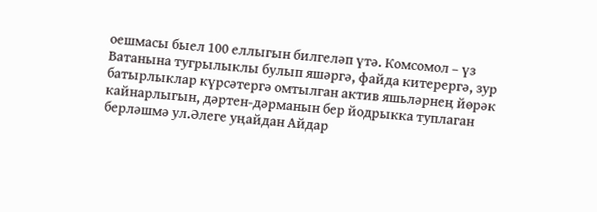оешмасы быел 100 еллыгын билгеләп үтә. Комсомол – үз Ватанына тугрылыклы булып яшәргә, файда китерергә, зур батырлыклар күрсәтергә омтылган актив яшьләрнең йөрәк кайнарлыгын, дәртен-дәрманын бер йодрыкка туплаган берләшмә ул.Әлеге уңайдан Айдар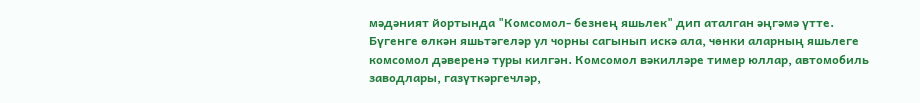мәдәният йортында "Комсомол- безнең яшьлек" дип аталган әңгәмә үтте. Бүгенге өлкән яшьтәгеләр ул чорны сагынып искә ала, чөнки аларның яшьлеге комсомол дәверенә туры килгән. Комсомол вәкилләре тимер юллар, автомобиль заводлары, газүткәргечләр,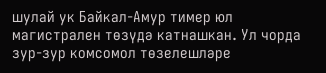шулай ук Байкал-Амур тимер юл магистрален төзүдә катнашкан. Ул чорда зур-зур комсомол төзелешләре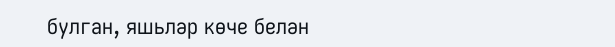булган, яшьләр көче белән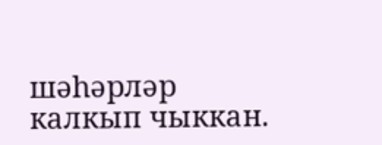шәһәрләр калкып чыккан.